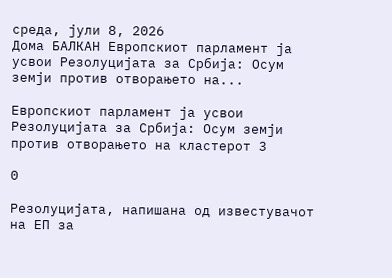среда, јули 8, 2026
Дома БАЛКАН Европскиот парламент ја усвои Резолуцијата за Србија: Осум земји против отворањето на...

Европскиот парламент ја усвои Резолуцијата за Србија: Осум земји против отворањето на кластерот 3

0

Резолуцијата, напишана од известувачот на ЕП за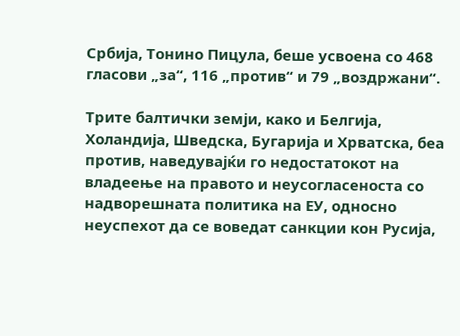Србија, Тонино Пицула, беше усвоена со 468 гласови „за“, 116 „против“ и 79 „воздржани“.

Трите балтички земји, како и Белгија, Холандија, Шведска, Бугарија и Хрватска, беа против, наведувајќи го недостатокот на владеење на правото и неусогласеноста со надворешната политика на ЕУ, односно неуспехот да се воведат санкции кон Русија,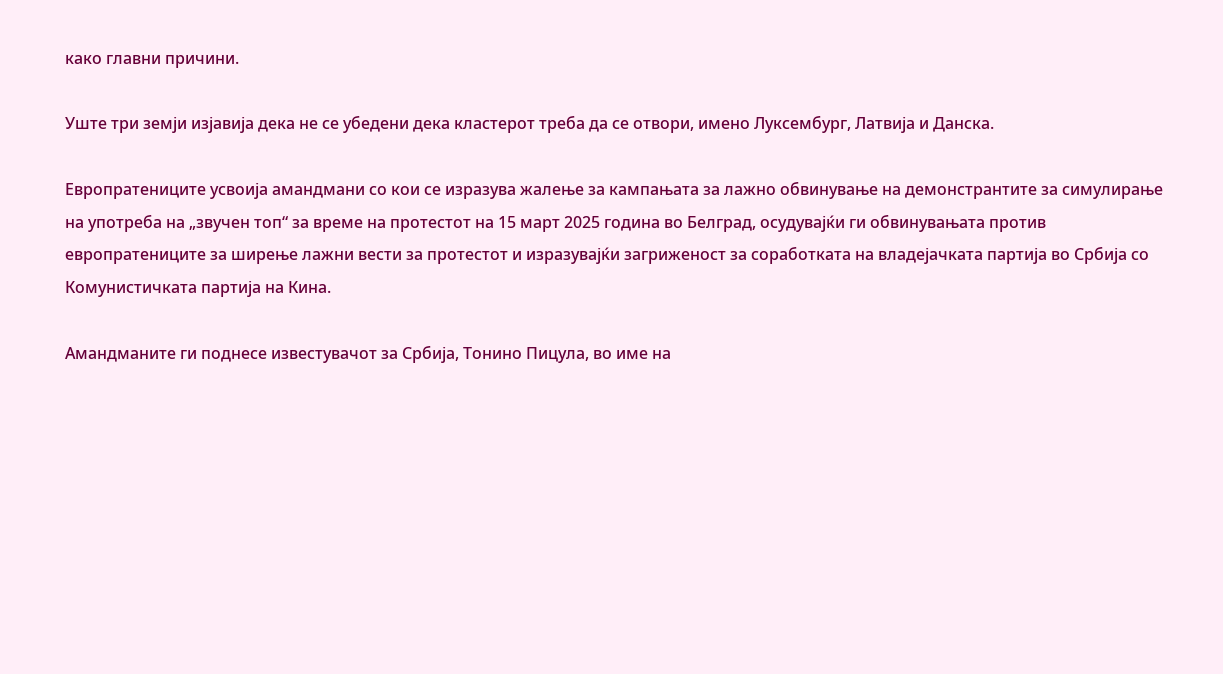како главни причини.

Уште три земји изјавија дека не се убедени дека кластерот треба да се отвори, имено Луксембург, Латвија и Данска.

Европратениците усвоија амандмани со кои се изразува жалење за кампањата за лажно обвинување на демонстрантите за симулирање на употреба на „звучен топ“ за време на протестот на 15 март 2025 година во Белград, осудувајќи ги обвинувањата против европратениците за ширење лажни вести за протестот и изразувајќи загриженост за соработката на владејачката партија во Србија со Комунистичката партија на Кина.

Амандманите ги поднесе известувачот за Србија, Тонино Пицула, во име на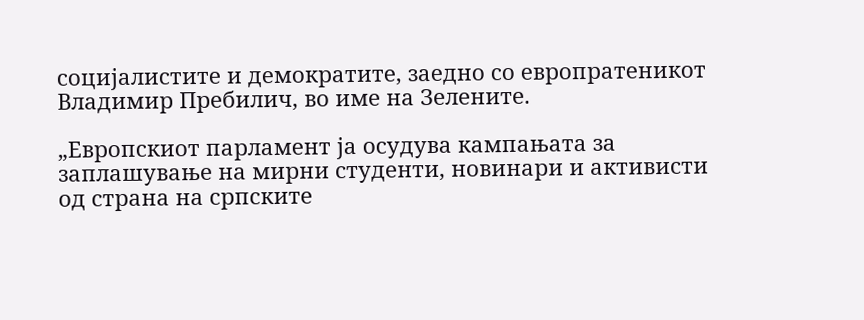социјалистите и демократите, заедно со европратеникот Владимир Пребилич, во име на Зелените.

„Европскиот парламент ја осудува кампањата за заплашување на мирни студенти, новинари и активисти од страна на српските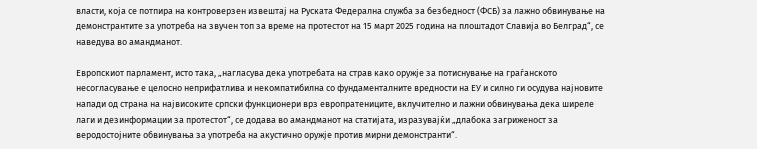власти, која се потпира на контроверзен извештај на Руската Федерална служба за безбедност (ФСБ) за лажно обвинување на демонстрантите за употреба на звучен топ за време на протестот на 15 март 2025 година на плоштадот Славија во Белград“, се наведува во амандманот.

Европскиот парламент, исто така, „нагласува дека употребата на страв како оружје за потиснување на граѓанското несогласување е целосно неприфатлива и некомпатибилна со фундаменталните вредности на ЕУ и силно ги осудува најновите напади од страна на највисоките српски функционери врз европратениците, вклучително и лажни обвинувања дека ширеле лаги и дезинформации за протестот“, се додава во амандманот на статијата, изразувајќи „длабока загриженост за веродостојните обвинувања за употреба на акустично оружје против мирни демонстранти“.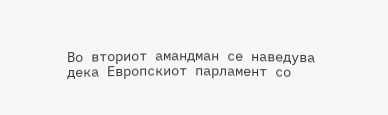Во вториот амандман се наведува дека Европскиот парламент со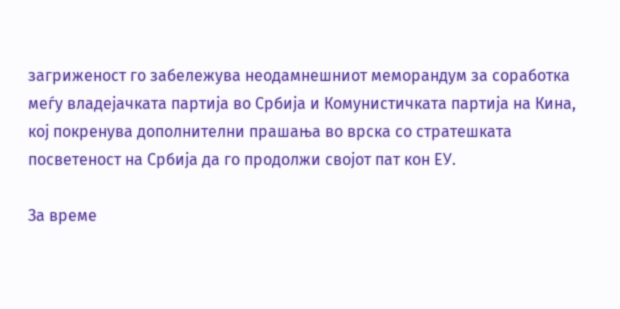загриженост го забележува неодамнешниот меморандум за соработка меѓу владејачката партија во Србија и Комунистичката партија на Кина, кој покренува дополнителни прашања во врска со стратешката посветеност на Србија да го продолжи својот пат кон ЕУ.

За време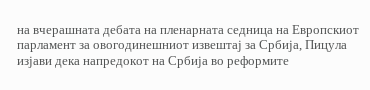на вчерашната дебата на пленарната седница на Европскиот парламент за овогодинешниот извештај за Србија, Пицула изјави дека напредокот на Србија во реформите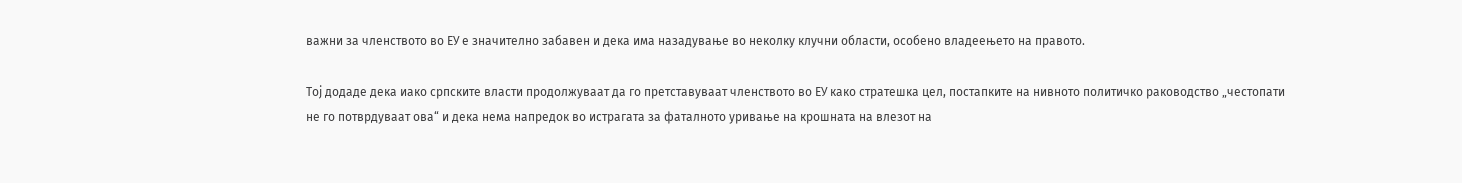важни за членството во ЕУ е значително забавен и дека има назадување во неколку клучни области, особено владеењето на правото.

Тој додаде дека иако српските власти продолжуваат да го претставуваат членството во ЕУ како стратешка цел, постапките на нивното политичко раководство „честопати не го потврдуваат ова“ и дека нема напредок во истрагата за фаталното уривање на крошната на влезот на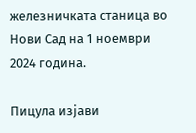железничката станица во Нови Сад на 1 ноември 2024 година.

Пицула изјави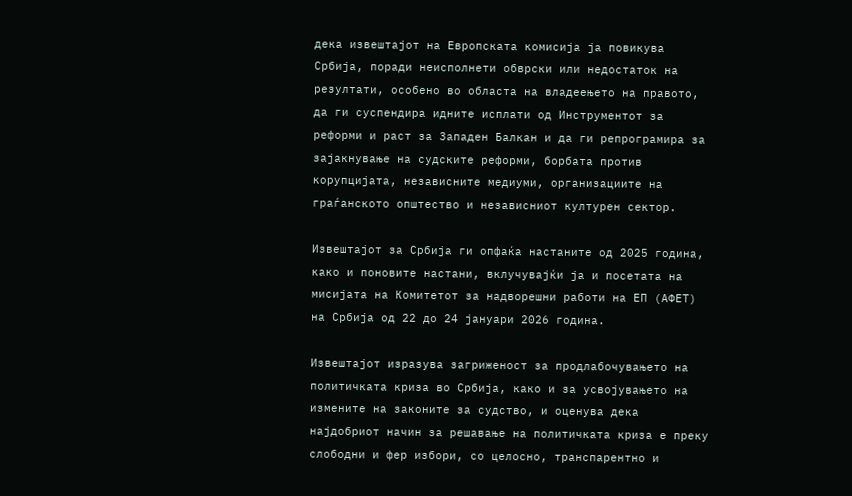дека извештајот на Европската комисија ја повикува Србија, поради неисполнети обврски или недостаток на резултати, особено во областа на владеењето на правото, да ги суспендира идните исплати од Инструментот за реформи и раст за Западен Балкан и да ги репрограмира за зајакнување на судските реформи, борбата против корупцијата, независните медиуми, организациите на граѓанското општество и независниот културен сектор.

Извештајот за Србија ги опфаќа настаните од 2025 година, како и поновите настани, вклучувајќи ја и посетата на мисијата на Комитетот за надворешни работи на ЕП (АФЕТ) на Србија од 22 до 24 јануари 2026 година.

Извештајот изразува загриженост за продлабочувањето на политичката криза во Србија, како и за усвојувањето на измените на законите за судство, и оценува дека најдобриот начин за решавање на политичката криза е преку слободни и фер избори, со целосно, транспарентно и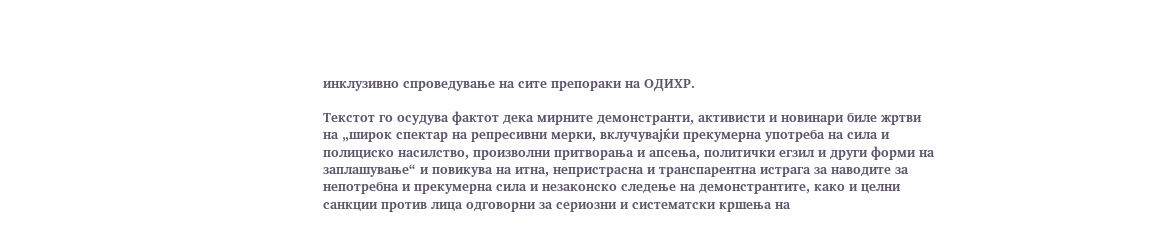инклузивно спроведување на сите препораки на ОДИХР.

Текстот го осудува фактот дека мирните демонстранти, активисти и новинари биле жртви на „широк спектар на репресивни мерки, вклучувајќи прекумерна употреба на сила и полициско насилство, произволни притворања и апсења, политички егзил и други форми на заплашување“ и повикува на итна, непристрасна и транспарентна истрага за наводите за непотребна и прекумерна сила и незаконско следење на демонстрантите, како и целни санкции против лица одговорни за сериозни и систематски кршења на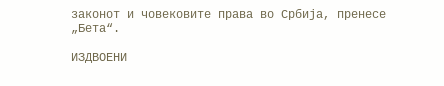законот и човековите права во Србија, пренесе „Бета“.

ИЗДВОЕНИ